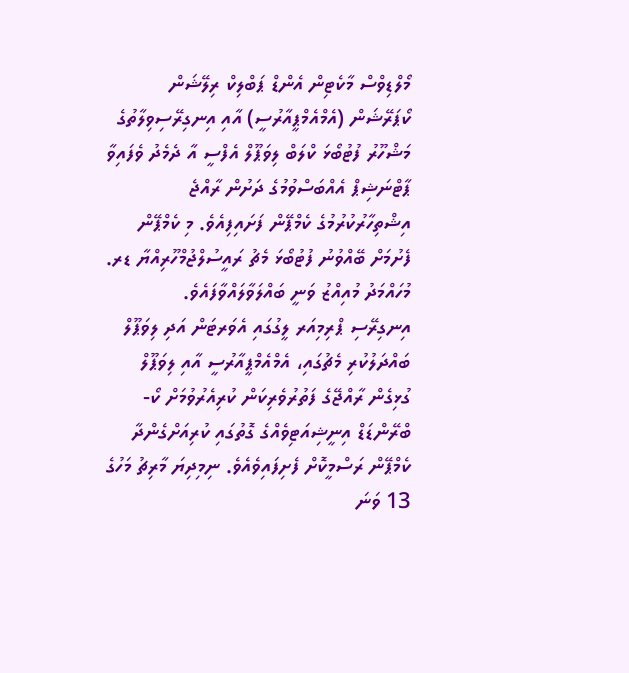މޯލްޑިވްސް މާކެޓިން އެންޑް ޕަބްލިކް ރިލޭޝަން ކޯޕަރޭޝަން (އެމްއެމްޕީއާރުސީ) އާއި އިނގިރޭސިވިލާތުގެ މަޝްހޫރު ފުޓުބޯޅަ ކްލަބް ލިވަޕޫލް އެފްސީ އާ ދެމެދު ވެފައިވާ ޕާޓްނަޝިޕް އެއްބަސްވުމުގެ ދަށުން ރާއްޖެ އިޝްތިހާރުކުރުމުގެ ކެމްޕޭން ފަށައިފިއެވެ. މި ކެމްޕޭން ފެށުމަށް ބޭއްވުނު ފުޓުބޯޅަ މެޗު ރައީސުލްޖުމްހޫރިއްޔާ ޑރ. މުހައްމަދު މުއިއްޒު ވަނީ ބައްލަވާލައްވާފައެވެ.
އިނގިރޭސި ޕްރިމިއަރ ލީގުގައި އެވަރޓަން އަދި ލިވަޕޫލް ބައްދަލުކުރި މެޗުގައި، އެމްއެމްޕީއާރުސީ އާއި ލިވަޕޫލް ގުޅިގެން ރާއްޖޭގެ ފަތުރުވެރިކަން ކުރިއެރުވުމަށް ކޯ-ބްރޭންޑަޑް އިނީޝިއަޓިވެއްގެ ގޮތުގައި ކުރިއަށްގެންދާ ކެމްޕޭން ރަސްމީކޮށް ފެށިފައިވެއެވެ. ނިމިދިޔަ މާރިޗު މަހުގެ 13 ވަނަ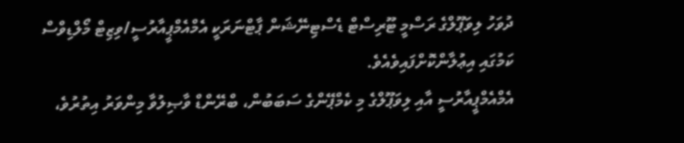ދުވަހު ލިވަޕޫލްގެ ރަސްމީ ޓޫރިސްޓް ޑެސްޓިނޭޝަން ޕާޓްނަރަކީ އެމްއެމްޕީއާރުސީ/ވިޒިޓް މޯލްޑިވްސް ކަމުގައި އިޢުލާންކޮށްފައިވެއެވެ.
އެމްއެމްޕީއާރުސީ އާއި ލިވަޕޫލްގެ މި ކެމްޕޭންގެ ސަބަބުން، ބްރޭންޑް ވާޞިލުވާ މިންވަރު އިތުރުވެ،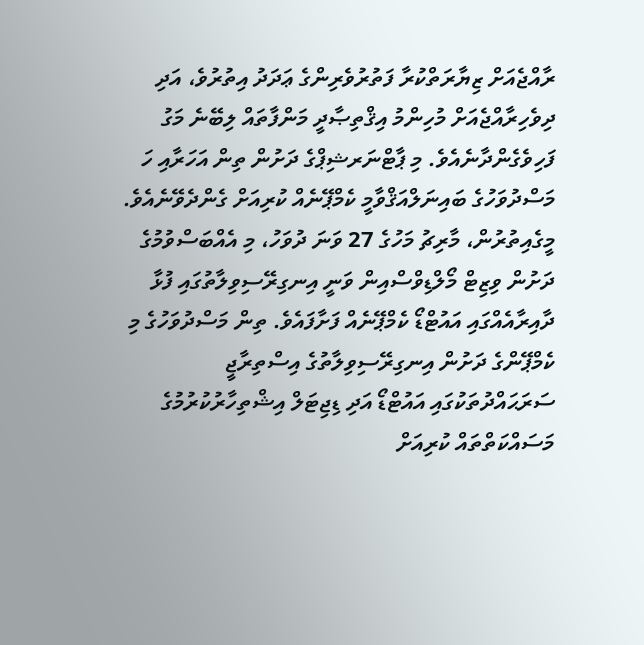ރާއްޖެއަށް ޒިޔާރަތްކުރާ ފަތުރުވެރިންގެ ޢަދަދު އިތުރުވެ، އަދި ދިވެހިރާއްޖެއަށް މުހިންމު އިޤްތިޞާދީ މަންފާތައް ލިބޭނެ މަގު ފަހިވެގެންދާނެއެވެ. މި ޕާޓްނަރޝިޕްގެ ދަށުން ތިން އަހަރާއި ހަ މަސްދުވަހުގެ ބައިނަލްއަޤްވާމީ ކެމްޕޭނެއް ކުރިއަށް ގެންދެވޭނެއެވެ.
މީގެއިތުރުން، މާރިޗު މަހުގެ 27 ވަނަ ދުވަހު، މި އެއްބަސްވުމުގެ ދަށުން ވިޒިޓް މޯލްޑިވްސްއިން ވަނީ އިނގިރޭސިވިލާތުގައި ފުޅާ ދާއިރާއެއްގައި އައުޓްޑޯ ކެމްޕޭނެއް ފަށާފައެވެ. ތިން މަސްދުވަހުގެ މި ކެމްޕޭންގެ ދަށުން އިނގިރޭސިވިލާތުގެ އިސްތިރާޖީ ސަރަޙައްދުތަކުގައި އައުޓްޑޯ އަދި ޑިޖިޓަލް އިޝްތިހާރުކުރުމުގެ މަސައްކަތްތައް ކުރިއަށް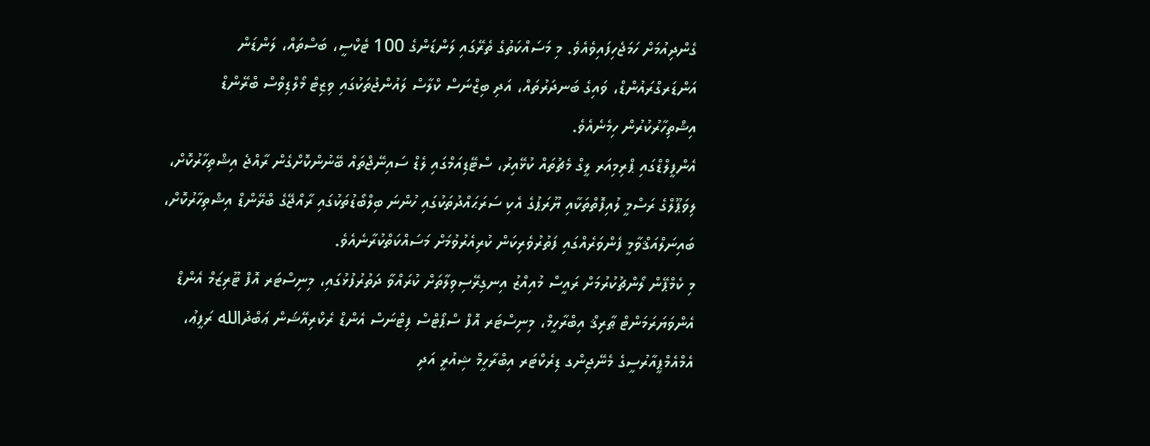ގެންދިއުމަށް ހަމަޖެހިފައިވެއެވެ. މި މަސައްކަތުގެ ތެރޭގައި ލަންޑަންގެ 100 ޓެކްސީ، ބަސްތައް، ލަންޑަން އަންޑަރގްރައުންޑް، ވައިގެ ބަނދަރުތައް، އަދި ބިޒްނަސް ކްލާސް ލައުންޖުތަކުގައި ވިޒިޓް މޯލްޑިވްސް ބްރޭންޑް އިޝްތިހާރުކުރުން ހިމެނެއެވެ.
އެންފީލްޑްގައި ޕްރިމިއަރ ލީގް މެޗުތައް ކުޅޭއިރު، ސްޓޭޑިއަމްގައި ލެޑް ސައިނޭޖްތައް ބޭނުންކޮށްގެން ރާއްޖެ އިޝްތިހާރުކޮށް، ލިވަޕޫލްގެ ރަސްމީ ލުއިފޮތްތަކާއި ޔޫރަޕުގެ އެކި ސަރަޙައްދުތަކުގައި ހުންނަ ބިލްބޯޑުތަކުގައި ރާއްޖޭގެ ބްރޭންޑް އިޝްތިހާރުކޮށް، ބައިނަލްއަޤްވާމީ ފެންވަރެއްގައި ފަތުރުވެރިކަން ކުރިއެރުވުމަށް މަސައްކަތްކުރާނެއެވެ.
މި ކެމްޕޭން ލޯންޗުކުރުމަށް ރައީސް މުއިއްޒު އިނގިރޭސިވިލާތަށް ކުރައްވާ ދަތުރުފުޅުގައި، މިނިސްޓަރ އޮފް ޓޫރިޒަމް އެންޑް އެންވަޔަރަމަންޓް ޠާރިޤް އިބްރާހީމް، މިނިސްޓަރ އޮފް ސްޕޯޓްސް ފިޓްނަސް އެންޑް ރެކްރިއޭޝަން ޢަބްދުالله ރަފީޢު، އެމްއެމްޕީއާރުސީގެ މެނޭޖިންގ ޑިރެކްޓަރ އިބްރާހީމް ޝިއުރީ އަދި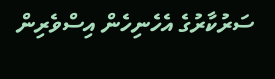ސަރުކާރުގެ އެހެނިހެން އިސްވެރިން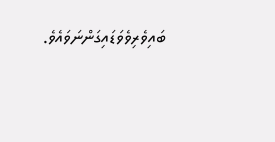ބައިވެރިވެވަޑައިގަންނަވައެވެ.